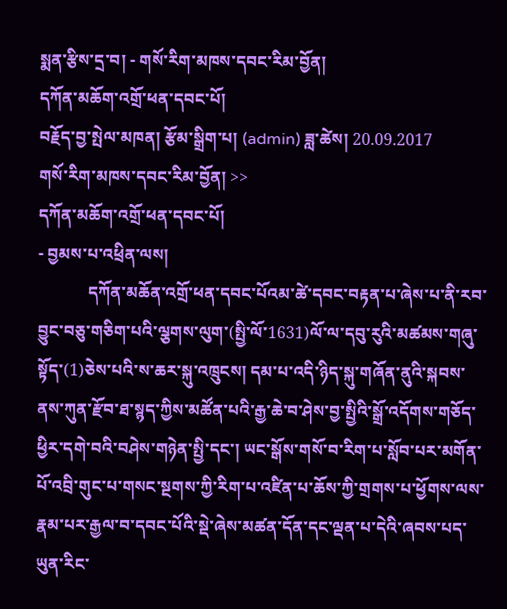སྨན་རྩིས་དྲ་བ། - གསོ་རིག་མཁས་དབང་རིམ་བྱོན།
དཀོན་མཆོག་འགྲོ་ཕན་དབང་པོ།
བརྗོད་བྱ་སྤེལ་མཁན། རྩོམ་སྒྲིག་པ། (admin) ཟླ་ཚེས། 20.09.2017
གསོ་རིག་མཁས་དབང་རིམ་བྱོན། >>
དཀོན་མཆོག་འགྲོ་ཕན་དབང་པོ།
- བྱམས་པ་འཕྲིན་ལས།
            དཀོན་མཆོན་འགྲོ་ཕན་དབང་པོའམ་ཚེ་དབང་བརྟན་པ་ཞེས་པ་ནི་རབ་བྱུང་བཅུ་གཅིག་པའི་ལྕགས་ལུག་(སྤྱི་ལོ་1631)ལོ་ལ་དབུ་རུའི་མཚམས་གཞུ་སྟོད་(1)ཅེས་པའི་ས་ཆར་སྐུ་འཁྲུངས། དམ་པ་འདི་ཉིད་སྐུ་གཞོན་ནུའི་སྐབས་ནས་ཀུན་རྫོབ་ཐ་སྙད་ཀྱིས་མཚོན་པའི་རྒྱ་ཆེ་བ་ཤེས་བྱ་སྤྱིའི་སྒྲོ་འདོགས་གཅོད་ཕྱིར་དགེ་བའི་བཤེས་གཉེན་སྤྱི་དང་། ཡང་སྒོས་གསོ་བ་རིག་པ་སློབ་པར་མགོན་པོ་འབྲི་གུང་པ་གསང་སྔགས་ཀྱི་རིག་པ་འཛིན་པ་ཆོས་ཀྱི་གྲགས་པ་ཕྱོགས་ལས་རྣམ་པར་རྒྱལ་བ་དབང་པོའི་སྡེ་ཞེས་མཚན་དོན་དང་ལྡན་པ་དེའི་ཞབས་པད་ཡུན་རིང་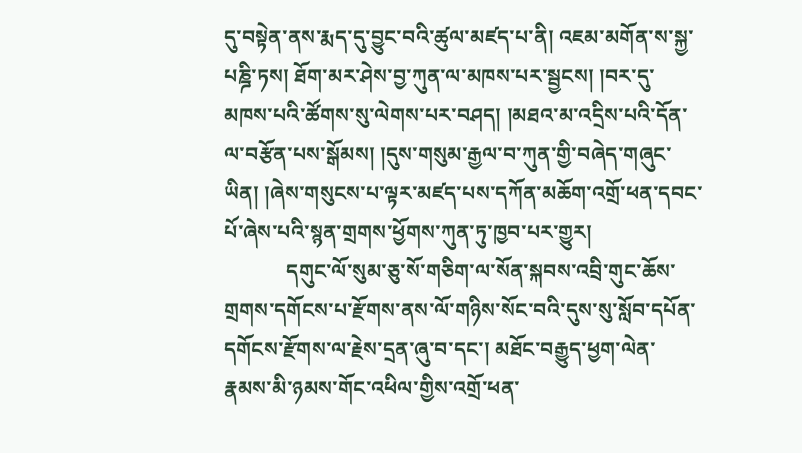དུ་བསྟེན་ནས་རྨད་དུ་བྱུང་བའི་ཚུལ་མཛད་པ་ནི། འཇམ་མགོན་ས་སྐྱ་པཎྜི་ཏས། ཐོག་མར་ཤེས་བྱ་ཀུན་ལ་མཁས་པར་སྦྱངས། །བར་དུ་མཁས་པའི་ཚོགས་སུ་ལེགས་པར་བཤད། །མཐའ་མ་འདྲིས་པའི་དོན་ལ་བརྩོན་པས་སྒོམས། །དུས་གསུམ་རྒྱལ་བ་ཀུན་གྱི་བཞེད་གཞུང་ཡིན། །ཞེས་གསུངས་པ་ལྟར་མཛད་པས་དཀོན་མཆོག་འགྲོ་ཕན་དབང་པོ་ཞེས་པའི་སྙན་གྲགས་ཕྱོགས་ཀུན་ཏུ་ཁྱབ་པར་གྱུར།
            དགུང་ལོ་སུམ་ཅུ་སོ་གཅིག་ལ་སོན་སྐབས་འབྲི་གུང་ཆོས་གྲགས་དགོངས་པ་རྫོགས་ནས་ལོ་གཉིས་སོང་བའི་དུས་སུ་སློབ་དཔོན་དགོངས་རྫོགས་ལ་རྗེས་དྲན་ཞུ་བ་དང་། མཐོང་བརྒྱུད་ཕྱག་ལེན་རྣམས་མི་ཉམས་གོང་འཕིལ་གྱིས་འགྲོ་ཕན་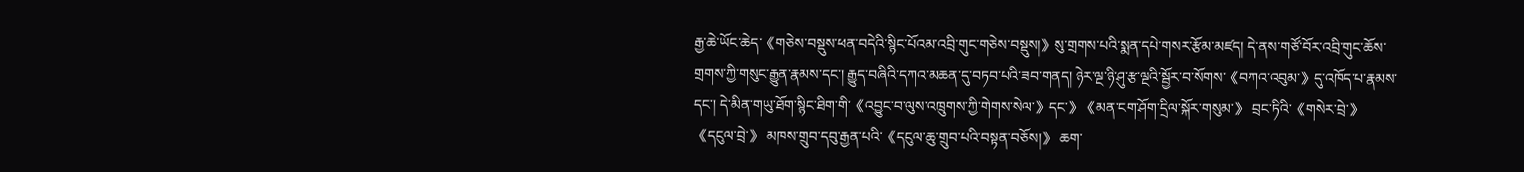རྒྱ་ཆེ་ཡོང་ཆེད་《གཅེས་བསྡུས་ཕན་བདེའི་སྙིང་པོའམ་འབྲི་གུང་གཅེས་བསྡུས།》སུ་གྲགས་པའི་སྨན་དཔེ་གསར་རྩོམ་མཛད། དེ་ནས་གཙོ་བོར་འབྲི་གུང་ཆོས་གྲགས་ཀྱི་གསུང་རྒྱུན་རྣམས་དང་། རྒྱུད་བཞིའི་དཀའ་མཆན་དུ་བཏབ་པའི་ཟབ་གནད། ཉེར་ལྔ་ཉི་ཤུ་རྩ་ལྔའི་སྦྱོར་བ་སོགས་《བཀའ་འབུམ་》དུ་འཁོད་པ་རྣམས་དང་། དེ་མིན་གཡུ་ཐོག་སྙིང་ཐིག་གི་《འབྱུང་བ་ལུས་འཁྲུགས་ཀྱི་གེགས་སེལ་》དང་》《མན་ངག་ཤོག་དྲིལ་སྐོར་གསུམ་》 བྲང་ཏིའི་《གསེར་བྲེ་》 《དངུལ་བྲེ་》 མཁས་གྲུབ་དབུ་རྒྱན་པའི་《དངུལ་ཆུ་གྲུབ་པའི་བསྟན་བཅོས།》 ཆག་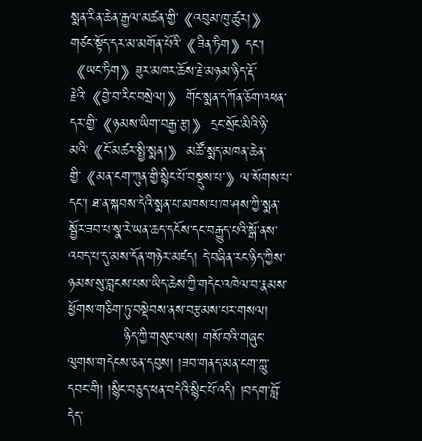སྨན་རིན་ཆེན་རྒྱལ་མཚན་གྱི་《འབུམ་ཁུ་ཚུར།》 གཙང་སྟོད་དར་མ་མགོན་པོའི་《ཟིན་ཏིག》དང་། 《ཡང་ཏིག》ཟུར་མཁར་ཆོས་རྗེ་མཉམ་ཉིད་རྡོ་རྗེའི་《བྱེ་བ་རིང་བསྲེལ།》 གོང་སྨན་དཀོན་ཅོག་འཕན་དར་གྱི་《ཉམས་ཡིག་བརྒྱ་རྩ།》 དྲང་སྲོང་མིའི་ཉི་མའི་《ངོ་མཚར་སྤྱི་སྨན།》 མཚོ་སྨད་མཁན་ཆེན་གྱི་《མན་ངག་ཀུན་གྱི་སྙིང་པོ་བསྡུས་པ་》ལ་སོགས་པ་དང་། ཐ་ན་སྐབས་དེའི་སྨན་པ་མཁས་པ་ཁ་ཤས་ཀྱི་སྨན་སྦྱོར་ཟབ་པ་སྣ་རེ་ཡན་ཆད་དངོས་དང་བརྒྱུད་པའི་སྒོ་ནས་འབད་པ་དུ་མས་དོན་གཉེར་མཛད། དེ་བཞིན་རང་ཉིད་ཀྱིས་ཉམས་སུ་བླངས་པས་ཡིད་ཆེས་ཀྱི་གདེང་འཁེལ་བ་རྣམས་ཕྱོགས་གཅིག་ཏུ་བསྡེབས་ནས་བརྩམས་པར་གསལ།
            ཉིད་ཀྱི་གསུང་ལས། གསོ་བའི་གཞུང་ལུགས་གདེངས་ཅན་དབུས། །ཟབ་གནད་མན་ངག་ཀླུ་དབང་གི། །སྙིང་བཅུད་ཕན་བདེའི་སྙིང་པོ་འདི། །བདག་བློ་དེད་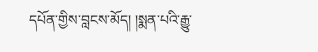དཔོན་གྱིས་བླངས་མོད། །སྨན་པའི་རྒྱུ་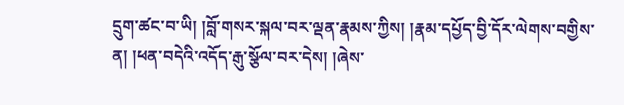དྲུག་ཚང་བ་ཡི། །བློ་གསར་སྐལ་བར་ལྡན་རྣམས་ཀྱིས། །རྣམ་དཔྱོད་བྱི་དོར་ལེགས་བགྱིས་ན། །ཕན་བདེའི་འདོད་རྒུ་སྩོལ་བར་དེས། །ཞེས་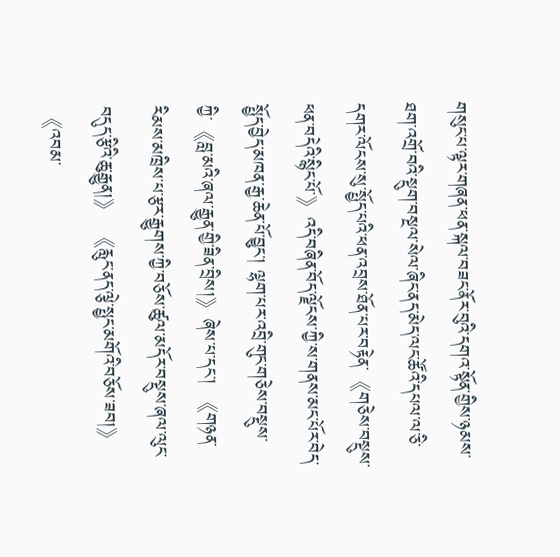གསུང་པ་ལྟར་གཞན་ཕན་སྐལ་བཟང་ནོར་བུའི་དགའ་སྟོན་གྱིས་ཉམས་ཐག་འགྲོ་བའི་སྡུག་བསྔལ་སེལ་ཞིང་ནད་མེད་ལང་ཚོའི་དཔལ་ལ་ཅི་དགར་ལོངས་སུ་སྤྱོད་པའི་ཕན་འབྲས་ཐོན་པར་བརྟེན་《གཅེས་བསྡུས་ཕན་བདེའི་སྙིང་པོ་》འདི་བཞིན་བོད་ལྗོངས་ཀྱི་ས་གནས་མང་པོར་བེད་སྤྱོད་བྱེད་མཁན་རྒྱ་ཆེན་པོ་བྱུང་། ལྷག་པར་འབྲི་གུང་གཅེས་བསྡུས་ཀྱི་《བླ་མའི་ཞལ་རྒྱུན་གྱི་ཟིན་བྲིས།》ཞེས་པ་དང་། 《གཉན་རིམས་མཁྲིས་པ་རྩར་རྒྱུགས་ཀྱི་བཅོས་ཚུལ་མདོར་བསྡུས་ཞལ་ལུང་བདུད་རྩིའི་ཆུ་རྒྱུན།》 《རླུང་ནད་ལྕེ་སྤྱང་མགོའི་བཅོས་ཟབ།》 《འབམ་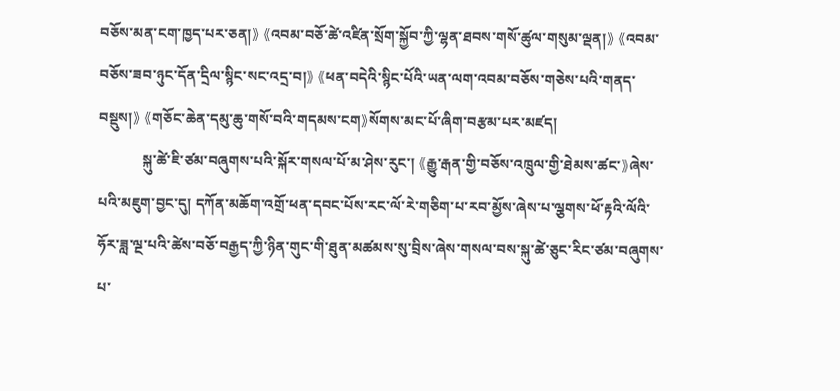བཅོས་མན་ངག་ཁྱད་པར་ཅན།》 《འབམ་བཅོ་ཚེ་འཛིན་སྲོག་སྐྱོབ་ཀྱི་ལྷན་ཐབས་གསོ་ཚུལ་གསུམ་ལྡན།》 《འབམ་བཅོས་ཟབ་ཉུང་དོན་དྲིལ་སྙིང་སང་འདྲ་བ།》 《ཕན་བདེའི་སྙིང་པོའི་ཡན་ལག་འབམ་བཅོས་གཅེས་པའི་གནད་བསྡུས།》 《གཅོང་ཆེན་དམུ་ཆུ་གསོ་བའི་གདམས་ངག》སོགས་མང་པོ་ཞིག་བརྩམ་པར་མཛད།
            སྐུ་ཚེ་ཇི་ཙམ་བཞུགས་པའི་སྐོར་གསལ་པོ་མ་ཤེས་རུང་། 《རྒྱུ་རྒན་གྱི་བཅོས་འཁྲུལ་གྱི་ཐེམས་ཚང་》ཞེས་པའི་མཇུག་བྱང་དུ། དཀོན་མཆོག་འགྲོ་ཕན་དབང་པོས་རང་ལོ་རེ་གཅིག་པ་རབ་མྱོས་ཞེས་པ་ལྕགས་ཕོ་རྟའི་ལོའི་ཧོར་ཟླ་ལྔ་པའི་ཚེས་བཅོ་བརྒྱད་ཀྱི་ཉིན་གུང་གི་ཐུན་མཚམས་སུ་བྲིས་ཞེས་གསལ་བས་སྐུ་ཚེ་ཅུང་རིང་ཙམ་བཞུགས་པ་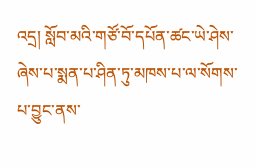འདྲ། སློབ་མའི་གཙོ་བོ་དཔོན་ཚང་ཡེ་ཤེས་ཞེས་པ་སྨན་པ་ཤིན་ཏུ་མཁས་པ་ལ་སོགས་པ་བྱུང་ནས་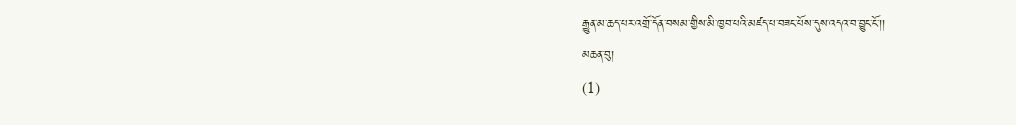རྒྱུན་མ་ཆད་པར་འགྲོ་དོན་བསམ་གྱིས་མི་ཁྱབ་པའི་མཛད་པ་བཟང་པོས་དུས་འདའ་བ་བྱུང་ངོ་།།
མཆན་བུ།
(1)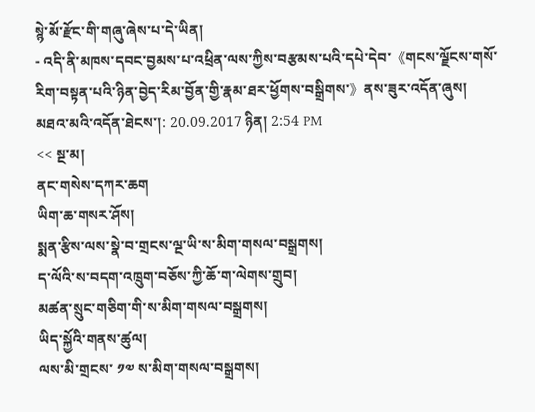སྙེ་མོ་རྫོང་གི་གཞུ་ཞེས་པ་དེ་ཡིན།
- འདི་ནི་མཁས་དབང་བྱམས་པ་འཕྲིན་ལས་ཀྱིས་བརྩམས་པའི་དཔེ་དེབ་《གངས་ལྗོངས་གསོ་རིག་བསྟན་པའི་ཉིན་བྱེད་རིམ་བྱོན་གྱི་རྣམ་ཐར་ཕྱོགས་བསྒྲིགས་》ནས་ཟུར་འདོན་ཞུས།
མཐའ་མའི་འདོན་ཐེངས་།: 20.09.2017 ཉིན། 2:54 PM
<< སྔ་མ།
ནང་གསེས་དཀར་ཆག
ཡིག་ཆ་གསར་ཤོས།
སྨན་རྩིས་ལས་སྣེ་བ་གྲངས་ལྔ་ཡི་ས་མིག་གསལ་བསྒྲགས།
ད་ལོའི་ས་བདག་འཁྲུག་བཅོས་ཀྱི་ཆོ་ག་ལེགས་གྲུབ།
མཚན་སྲུང་གཅིག་གི་ས་མིག་གསལ་བསྒྲགས།
ཡིད་སྐྱོའི་གནས་ཚུལ།
ལས་མི་གྲངས་ ༡༧ ས་མིག་གསལ་བསྒྲགས།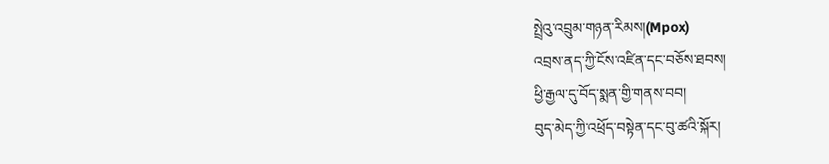སྤྲེའུ་འབྲུམ་གཉན་རིམས།(Mpox)
འབྲས་ནད་ཀྱི་ངོས་འཛིན་དང་བཅོས་ཐབས།
ཕྱི་རྒྱལ་དུ་བོད་སྨན་གྱི་གནས་བབ།
བུད་མེད་ཀྱི་འཕྲོད་བསྟེན་དང་བུ་ཚའི་སྐོར།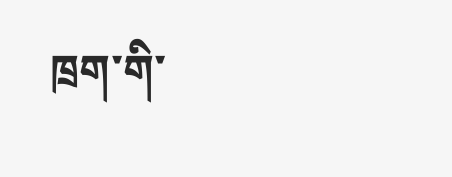ཁྲག་གི་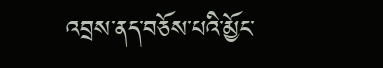འབྲས་ནད་བཅོས་པའི་མྱོང་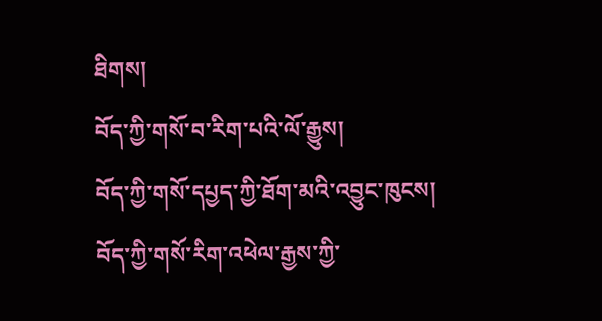ཐིགས།
བོད་ཀྱི་གསོ་བ་རིག་པའི་ལོ་རྒྱུས།
བོད་ཀྱི་གསོ་དཔྱད་ཀྱི་ཐོག་མའི་འབྱུང་ཁུངས།
བོད་ཀྱི་གསོ་རིག་འཕེལ་རྒྱས་ཀྱི་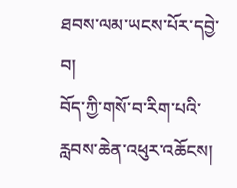ཐབས་ལམ་ཡངས་པོར་དབྱེ་བ།
བོད་ཀྱི་གསོ་བ་རིག་པའི་རླབས་ཆེན་འཕུར་འཆོངས།